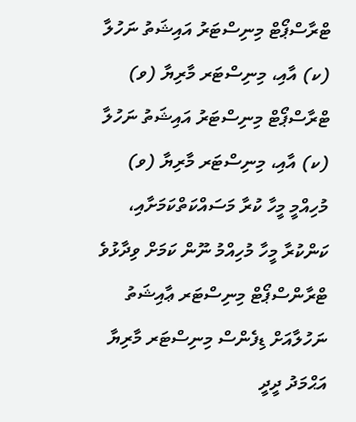ޓްރާސްޕޯޓް މިނިސްޓަރު އައިޝަތު ނަހުލާ (ކ) އާއި، މިނިސްޓަރ މާރިޔާ (ވ)
ޓްރާސްޕޯޓް މިނިސްޓަރު އައިޝަތު ނަހުލާ (ކ) އާއި، މިނިސްޓަރ މާރިޔާ (ވ)
މުހިއްމީ މީހާ ކުރާ މަސައްކަތްކަމަށާއި، ކަންކުރާ މީހާ މުހިއްމު ނޫން ކަމަށް ވިދާޅުވެ ޓްރާންސްޕޯޓް މިނިސްޓަރ ޢާއިޝަތު ނަހުލާއަށް ޑިފެންސް މިނިސްޓަރ މާރިޔާ އަޙްމަދު ދީދީ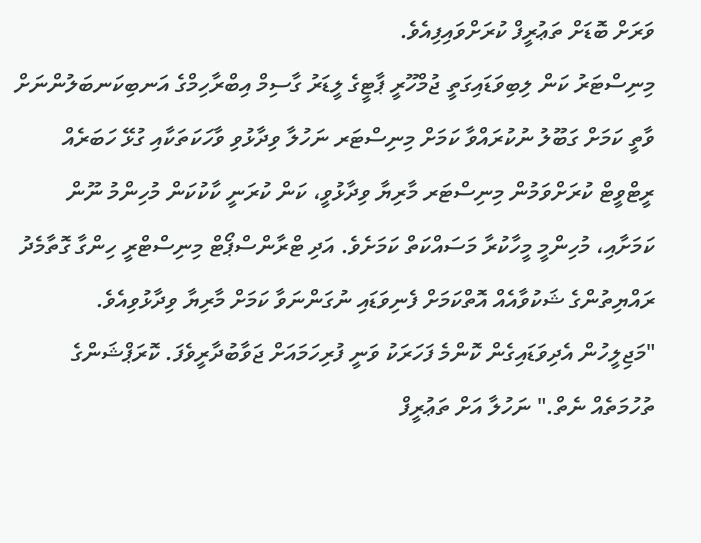ވަރަށް ބޮޑަށް ތަޢުރީފް ކުރަށްވައިފިއެވެ.
މިނިސްޓަރު ކަން ލިބިވަޑައިގަތީ ޖުމްހޫރީ ޕާޓީގެ ލީޑަރު ގާސިމް އިބްރާހިމްގެ އަނބިކަނބަލުންނަށް ވާތީ ކަމަށް ގަބޫލު ނުކުރައްވާ ކަމަށް މިނިސްޓަރ ނަހުލާ ވިދާޅުވި ވާހަކަތަކާއި ގުޅޭ ހަބަރެއް ރީޓްވީޓް ކުރަށްވަމުން މިނިސްޓަރ މާރިޔާ ވިދާޅުވީ، ކަން ކުރަނީ ކާކުކަން މުހިންމު ނޫން ކަމަށާއި، މުހިންމީ މީހާކުރާ މަސައްކަތް ކަމަށެވެ. އަދި ޓްރާންސްޕޯޓް މިނިސްޓްރީ ހިންގާ ގޮތާމެދު ރައްޔިތުންގެ ޝަކުވާއެއް އޮތްކަމަށް ފެނިވަޑައި ނުގަންނަވާ ކަމަށް މާރިޔާ ވިދާޅުވިއެވެ.
"މަޖިލީހުން އެދިވަޑައިގެން ކޮންމެ ފަހަރަކު ވަނީ ފުރިހަމައަށް ޖަވާބުދާރީވެފަ. ކޮރަޕްޝަންގެ ތުހުމަތެއް ނެތް." ނަހުލާ އަށް ތަޢުރީފް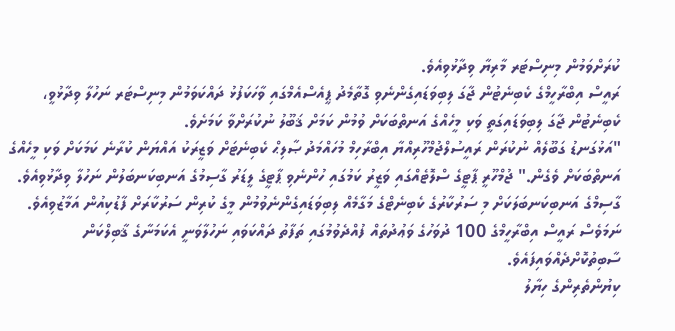ކުރަށްވަމުން މިނިސްޓަރ މާރިޔާ ވިދާޅުވިއެވެ.
ރައީސް އިބްރާހީމްގެ ކެބިނެޓުން ޖާގަ ލިބިވަޑައިގެންނެވި ގޮތާމެދު ޕީއެސްއެމްގައި ވާހަކަފުޅު ދައްކަވަމުން މިނިސްޓަރ ނަހުލާ ވިދާޅުވީ، ކެބިނެޓުން ޖާގަ ލިބިވަޑައިގަތީ ވަކި މީހެއްގެ އަނތްބަކަށް ވުމުން ކަމަށް ޤަބޫލު ނުކުރަށްވާ ކަމަށެވެ.
"އަޅުގަނޑު ގަބޫލެއް ނުކުރަން ރައީސުލްޖުމްހޫރިއްޔާ އިބްރާހިމް މުހައްމަދު ޞާލިޙް ކެބިނެޓަށް ވަޒީރަކު އައްޔަން ކުރާނެ ކަމަކަށް ވަކި މީހެއްގެ އަނތްބަކަށް ވެގެން." ޖުމްހޫރީ ޕާޓީގެ ސްލޮޓެއްގައި ވަޒީރު ކަމުގައި ހުންނެވި ޕާޓީގެ ލީޑަރު ގާސިމުގެ އަނބިކަނބަލުން ނަހުލާ ވިދާޅުވިއެވެ.
ގާސިމްގެ އަނބިކަނބަލަކަށް މި ސަރުކާރުގެ ކެބިނެޓްގެ މަގާމެއް ލިބިވަޑައިގެންނެވުމުން މީގެ ކުރިން ސަރުކާރަށް ފާޑުކިއުން އަމާޒުވިއެވެ. ނަމަވެސް ރައީސް އިބްރާހީމްގެ 100 ދުވަހުގެ ވަޢުދުތައް ފުއްދެވުމުގައި ތަފާތު ދައްކަވައި ނަހުލާވަނީ އެކަމަނާގެ ޤާބިލްކަން ސާބިތުކޮށްދެއްވައިފައެވެ.
ކިޔުންތެރިންގެ ހިޔާލު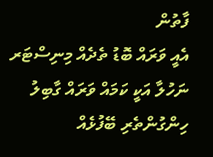ފާތުން
އެއީ ވަރައް ބޮޑު ތެދެއް މިނިސްޓަރ ނަހުލާ އަކީ ކަމައް ވަރައް ގާބިލު ހިންގުންތެރި ބޭފުޅެއް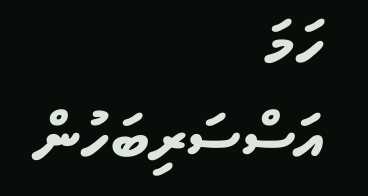ހަމަ އަސްސަރިބަހުން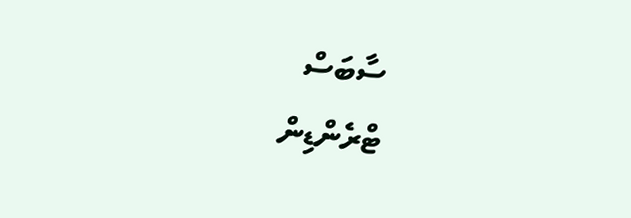ސާބަސް
ޓްރެންޑިން